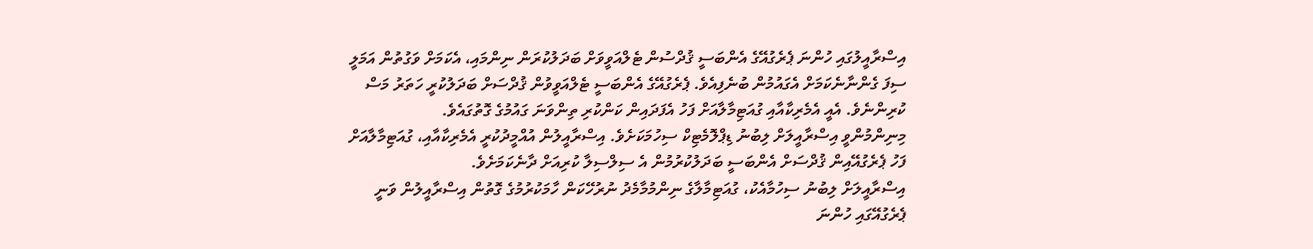އިސްރާއީލުގައި ހުންނަ ޕެރެގުއޭގެ އެންބަސީ ޤުދްސުން ޓެލްއަވީވަށް ބަދަލުކުރަން ނިންމައި، އެކަމަށް ވަގުތުން އަމަލީ ސިފަ ގެންނާނެކަމަށް އެގައުމުން ބުނެފިއެވެ. ޕެރެގުއޭގެ އެންބަސީ ޓެލްއަވީވުން ޤުދްސަށް ބަދަލުކުރީ ހަތަރު މަސް ކުރިންނެވެ. އެއީ އެމެރިކާއާއި ގުއަޓިމާލާއަށް ފަހު އެފަދައިން ކަންކުރި ތިންވަނަ ގައުމުގެ ގޮތުގައެވެ.
މިނިންމުންވީ އިސްރާއީލަށް ލިބުނު ޑިޕްލޮމެޓިކް ސިހުމަކަށެވެ. އިސްރާއީލުން އުއްމީދުކުރީ އެމެރިކާއާއި، ގުއަޓިމާލާއަށް ފަހު ޕެރެގުއޭއިން ޤުދްސަށް އެންބަސީ ބަދަލުކުރުމުން އެ ސިލްސިލާ ކުރިއަށް ދާނެކަމަށެވެ.
އިސްރާއީލަށް ލިބުނު ސިހުމާއެކު، ގުއަޓިމާލާގެ ނިންމުމާމެދު ނުރުހޭކަން ހާމަކުރުމުގެ ގޮތުން އިސްރާއީލުން ވަނީ ޕެރެގުއޭގައި ހުންނަ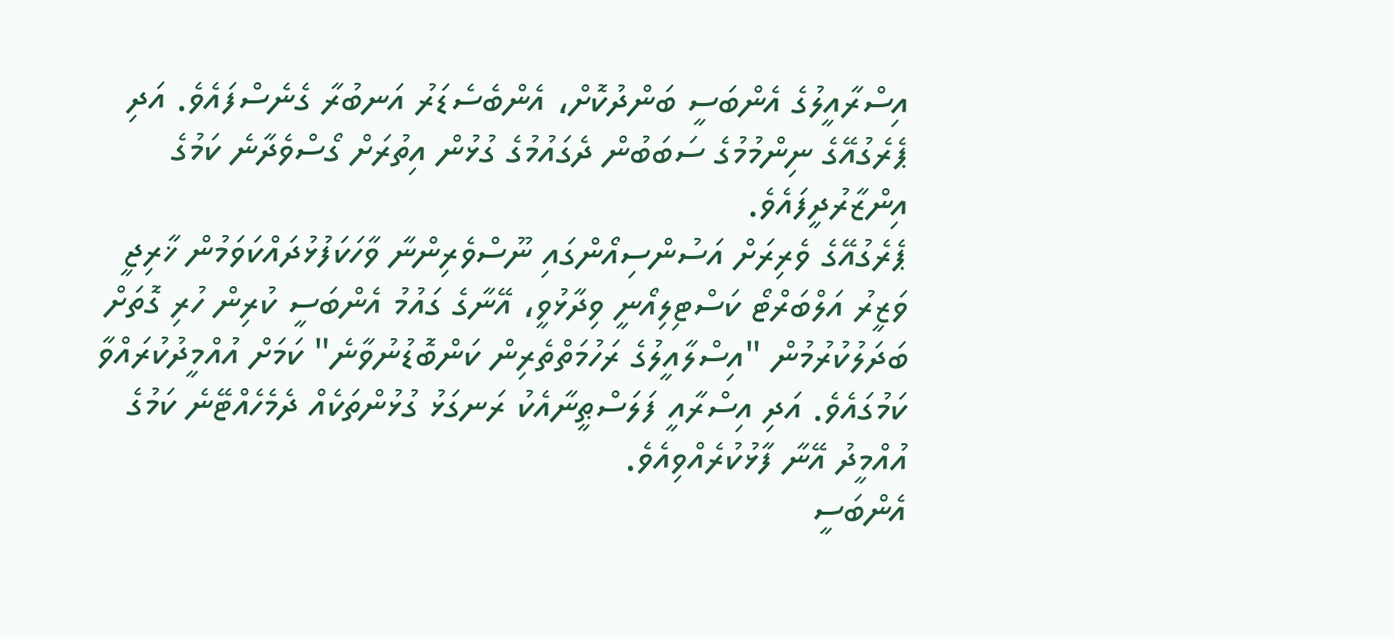އިސްރާއީލުގެ އެންބަސީ ބަންދުކޮށް، އެންބެސެޑަރު އަނބުރާ ގެނެސްފައެވެ. އަދި ޕެރެގުއޭގެ ނިންމުމުގެ ސަބަބުން ދެގައުމުގެ ގުޅުން އިތުރަށް ގޯސްވެދާނެ ކަމުގެ އިންޒާރުދީފައެވެ.
ޕެރެގުއޭގެ ވެރިރަށް އަސުންސިއޯންގައި ނޫސްވެރިންނާ ވާހަކަފުޅުދައްކަވަމުން ޚާރިޖީ ވަޒީރު އަލްބަރްޓޯ ކަސްޓިލިއޯނީ ވިދާޅުވީ، އޭނާގެ ގައުމު އެންބަސީ ކުރިން ހުރި ގޮތަށް ބަދަލުކުރުމުން "އިސްލާއީލުގެ ރަހުމަތްތެރިން ކަންބޮޑުނުވާނެ" ކަމަށް އުއްމީދުކުރައްވާ ކަމުގައެވެ. އަދި އިސްރާއީ ފަލަސްޠީނާއެކު ރަނގަޅު ގުޅުންތަކެއް ދެމެހެއްޓޭނެ ކަމުގެ އުއްމީދު އޭނާ ފާޅުކުރެއްވިއެވެ.
އެންބަސީ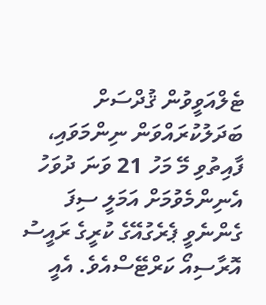ޓެލްއަވީވުން ޤުދްސަށް ބަދަލުކުރައްވަން ނިންމަވައި، ފާއިތުވި މޭ މަހު 21 ވަނަ ދުވަހު އެނިންމެވުމަށް އަމަލީ ސިފަ ގެންނެވީ ޕެރެގުއޭގެ ކުރީގެ ރައީސު އޮރާސިއޯ ކަރްޓޭސްއެވެ. އެއީ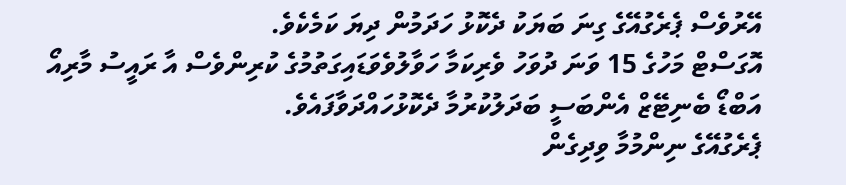އޭރުވެސް ޕެރެގުއޭގެ ގިނަ ބަޔަކު ދެކޮޅު ހަދަމުން ދިޔަ ކަމެކެވެ.
އޮގަސްޓް މަހުގެ 15 ވަނަ ދުވަހު ވެރިކަމާ ހަވާލުވެވަޑައިގަތުމުގެ ކުރިންވެސް އާ ރައީސު މާރިއޯ އަބްޑޯ ބެނިޓޭޒް އެންބަސީ ބަދަލުކުރުމާ ދެކޮޅުހައްދަވާފައެވެ.
ޕެރެގުއޭގެ ނިންމުމާ ވިދިގެން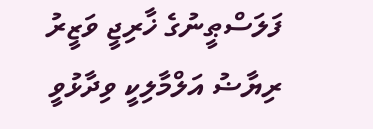ފަލަސްޠީނުގެ ޚާރިޖީ ވަޒީރު ރިޔާޟު އަލްމާލިކީ ވިދާޅުވީ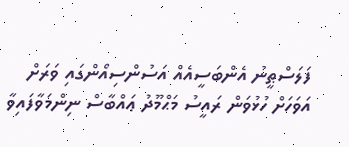ފަލަސްޠީނު އެންބަސީއެއް އަސުންސިއޯންގައި ވަރަށް އަވަހަށް ހުޅުވަން ރައީސު މަޙްމޫދު ޢައްބާސް ނިންމަވާފައިވާ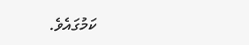ކަމުގައެވެ.